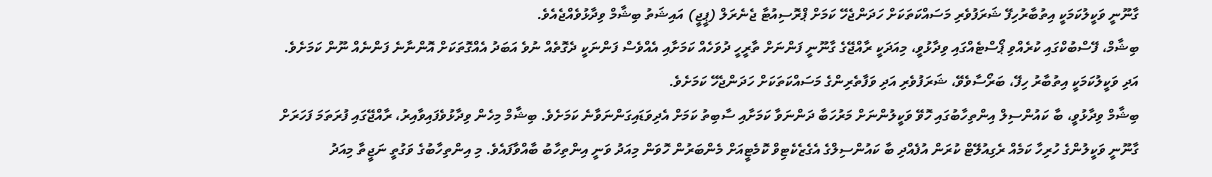ގާނޫނީ ވަކީލުކަމަކީ އިތުބާރުހިފޭ ޝަރަފުވެރި މަސައްކަތަކަށް ހަދަންޖެހޭ ކަމަށް ޕްރޮސިއުޓާ ޖެނެރަލް (ޕީޖީ) އައިޝަތު ބިޝާމް ވިދާޅުވެއްޖެއެވެ.
ބިޝާމް، ފޭސްބުކްގައި ކުރެއްވި ޕޯސްޓެއްގައި ވިދާޅުވީ، މިއަދަކީ ރާއްޖޭގެ ގާނޫނީ ފަންނަށް ތާރީހީ ދުވަހެއް ކަމަށާއި އެއްވެސް ފަންނަކީ ދެގޮތެއް ނުވެ އަބަދު އެއްގޮތަކަށް އޮންނާނެ ފަންނެއް ނޫން ކަމަށެވެ. އަދި ވަކީލުކަމަކީ އިތުބާރު ހިފޭ، ބަރޯސާވެވޭ، ޝަރަފުވެރި އަދި ވަފާތެރިންގެ މަސައްކަތަކަށް ހަދަންޖެހޭ ކަމަށެވެ.
ބިޝާމް ވިދާޅުވީ، ބާ ކައުންސިލް އިންތިހާބުގައި ހޮވޭ ވަކީލުންނަށް މަރުހަބާ ދަންނަވާ ކަމަށާއި ސާބިތު ކަމަށް އެދިވަޑައިގަންނަވާނެ ކަމަށެވެ. ބިޝާމް މިހެން ވިދާޅުވެފައިވާއިރު، ރާއްޖޭގައި ފުރަތަމަ ފަހަރަށް ގާނޫނީ ވަކީލުންގެ ހުރިހާ ކަމެއް ރެގިއުލޭޓް ކުރަން އުފެއްދި ބާ ކައުންސިލްގެ އެގެޒެކެޓިވް ކޮމެޓީއަށް މެންބަރުން ހޮވަން މިއަދު ވަނީ އިންތިހާބު ބާއްވާފައެވެ. މި އިންތިހާބުގެ ވަގުތީ ނަޖީތާ މިއަދު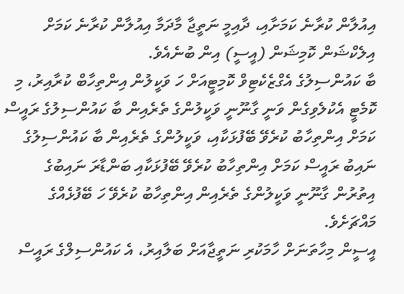އިއުލާން ކުރާނެ ކަމަށާއި، ދާއިމީ ނަތީޖާ މާދަމާ އިއުލާން ކުރާނެ ކަމަށް އިލެކްޝަން ކޮމިޝަން (އީސީ) އިން ބުނެއެވެ.
ބާ ކައުންސިލުގެ އެގްޒެކެޓިވް ކޮމިޓީއަށް ހަ ވަކީލުން އިންތިހާބް ކުރާއިރު، މި ކޮމެޓީ އެކުލެވިގެން ވަނީ ގާނޫނީ ވަކީލުންގެ ތެރެއިން ބާ ކައުންސިލުގެ ރައީސް ކަމަށް އިންތިހާބު ކުރެވޭ ބޭފުޅަކާއި، ވަކީލުންގެ ތެރެއިން ބާ ކައުންސިލުގެ ނައިބު ރައީސް ކަމަށް އިންތިހާބު ކުރެވޭ ބޭފުޅަކާއި ބަންޑާރަ ނައިބުގެ އިތުރުން ގާނޫނީ ވަކީލުންގެ ތެރެއިން އިންތިހާބު ކުރެވޭ ހަ ބޭފުޅެއްގެ މައްޗަށެވެ.
އީސީން މިހާތަނަށް ހާމަކުރި ނަތީޖާއަށް ބަލާއިރު، އެ ކައުންސިލްގެ ރައީސް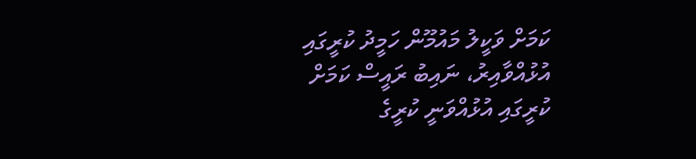ކަމަށް ވަކީލު މައުމޫން ހަމީދު ކުރީގައި އުޅުއްވާއިރު، ނައިބު ރައީސް ކަމަށް ކުރީގައި އުޅުއްވަނީ ކުރީގެ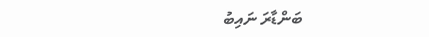ބަންޑާރަ ނައިބު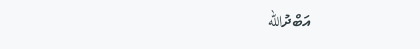އަބްދުالله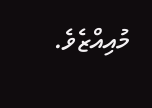މުއިއްޒެވެ.